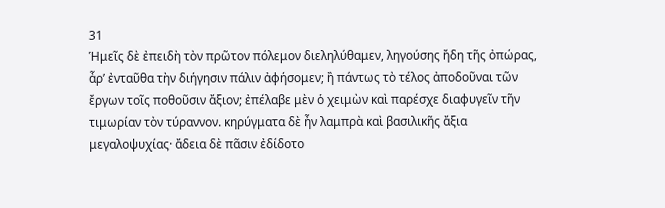31
Ἡμεῖς δὲ ἐπειδὴ τὸν πρῶτον πόλεμον διεληλύθαμεν, ληγούσης ἤδη τῆς ὀπώρας, ἆρ’ ἐνταῦθα τὴν διήγησιν πάλιν ἀφήσομεν; ἢ πάντως τὸ τέλος ἀποδοῦναι τῶν ἔργων τοῖς ποθοῦσιν ἄξιον; ἐπέλαβε μὲν ὁ χειμὼν καὶ παρέσχε διαφυγεῖν τῆν τιμωρίαν τὸν τύραννον. κηρύγματα δὲ ἦν λαμπρὰ καὶ βασιλικῆς ἄξια μεγαλοψυχίας· ἄδεια δὲ πᾶσιν ἐδίδοτο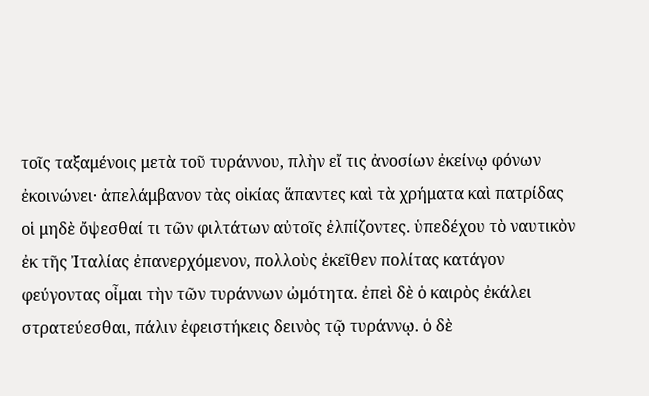τοῖς ταξαμένοις μετὰ τοῦ τυράννου, πλὴν εἴ τις ἀνοσίων ἐκείνῳ φόνων ἐκοινώνει· ἀπελάμβανον τὰς οἰκίας ἅπαντες καὶ τὰ χρήματα καὶ πατρίδας οἱ μηδὲ ὄψεσθαί τι τῶν φιλτάτων αὐτοῖς ἐλπίζοντες. ὑπεδέχου τὸ ναυτικὸν ἐκ τῆς Ἰταλίας ἐπανερχόμενον, πολλοὺς ἐκεῖθεν πολίτας κατάγον φεύγοντας οἶμαι τὴν τῶν τυράννων ὠμότητα. ἐπεὶ δὲ ὁ καιρὸς ἐκάλει στρατεύεσθαι, πάλιν ἐφειστήκεις δεινὸς τῷ τυράννῳ. ὁ δὲ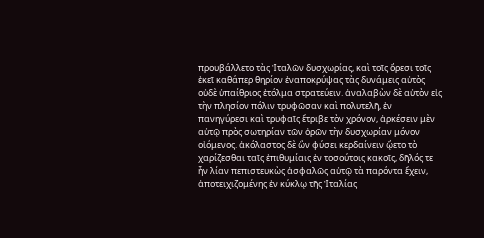προυβάλλετο τὰς Ἰταλῶν δυσχωρίας, καὶ τοῖς ὄρεσι τοῖς ἐκεῖ καθάπερ θηρίον ἐναποκρύψας τὰς δυνάμεις αὐτὸς οὐδὲ ὑπαίθριος ἐτόλμα στρατεύειν. ἀναλαβὼν δὲ αὑτὸν εἰς τὴν πλησίον πόλιν τρυφῶσαν καὶ πολυτελῆ, ἐν πανηγύρεσι καὶ τρυφαῖς ἔτριβε τὸν χρόνον, ἀρκέσειν μὲν αὑτῷ πρὸς σωτηρίαν τῶν ὀρῶν τὴν δυσχωρίαν μόνον οἰόμενος. ἀκόλαστος δὲ ὢν φύσει κερδαίνειν ᾤετο τὸ χαρίζεσθαι ταῖς ἐπιθυμίαις ἐν τοσούτοις κακοῖς, δῆλός τε ἦν λίαν πεπιστευκὼς ἀσφαλῶς αὐτῷ τὰ παρόντα ἔχειν, ἀποτειχιζομένης ἐν κύκλῳ τῆς Ἰταλίας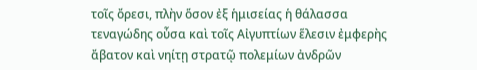τοῖς ὄρεσι, πλὴν ὅσον ἐξ ἡμισείας ἡ θάλασσα τεναγώδης οὖσα καὶ τοῖς Αἰγυπτίων ἕλεσιν ἐμφερὴς ἄβατον καὶ νηίτῃ στρατῷ πολεμίων ἀνδρῶν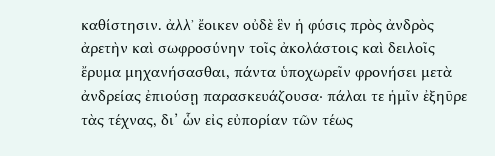καθίστησιν. ἀλλʼ ἔοικεν οὐδὲ ἓν ἡ φύσις πρὸς ἀνδρὸς ἀρετὴν καὶ σωφροσύνην τοῖς ἀκολάστοις καὶ δειλοῖς ἔρυμα μηχανήσασθαι, πάντα ὑποχωρεῖν φρονήσει μετὰ ἀνδρείας ἐπιούσῃ παρασκευάζουσα· πάλαι τε ἡμῖν ἐξηῦρε τὰς τέχνας, δι’ ὧν εἰς εὐπορίαν τῶν τέως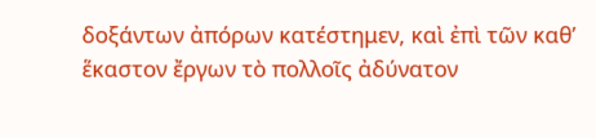δοξάντων ἀπόρων κατέστημεν, καὶ ἐπὶ τῶν καθʼ ἕκαστον ἔργων τὸ πολλοῖς ἀδύνατον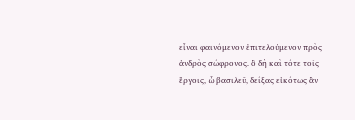εἶναι φαινόμενον ἐπιτελούμενον πρὸς ἀνδρὸς σώφρονος. ὃ δὴ καὶ τότε τοῖς ἔργοις, ὦ βασιλεῦ, δείξας εἰκότως ἂν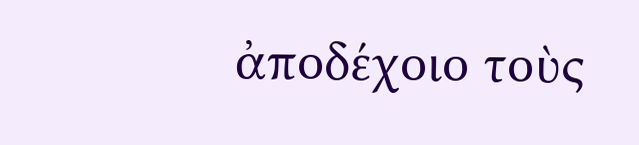ἀποδέχοιο τοὺς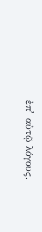ἐπʼ αὐτῷ λόγους.